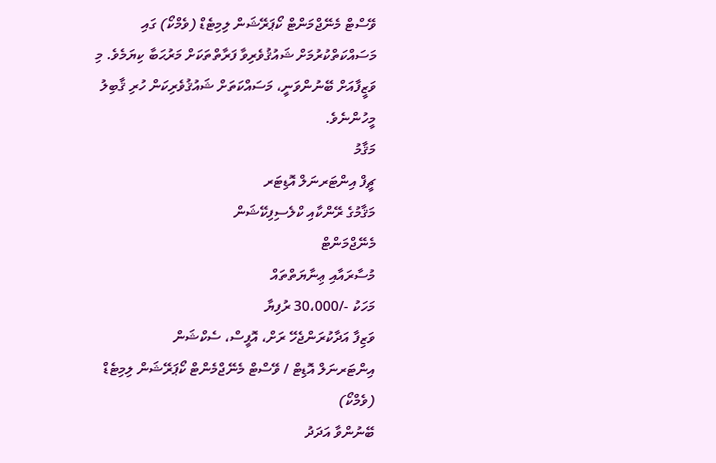ވޭސްޓް މެނޭޖްމަންޓް ކޯޕަރޭޝަން ލިމިޓެޑް (ވެމްކޯ) ގައި މަސައްކަތްކުރުމަށް ޝައުޤުވެރިވާ ފަރާތްތަކަށް މަރުޙަބާ ކިޔަމެވެ. މި ވަޒީފާއަށް ބޭނުންވަނީ، މަސައްކަތަށް ޝައުޤުވެރިކަން ހުރި ޤާބިލު މީހުންނެވެ.
މަޤާމު
ޗީފް އިންޓަރނަލް އޮޑިޓަރ
މަޤާމުގެ ރޭންކާއި ކްލެސިފިކޭޝަން
މެނޭޖްމަންޓް
މުސާރައާއި ޢިނާޔަތްތައް
މަހަކު -/30،000 ރުފިޔާ
ވަޒިފާ އަދާކުރަންޖެހޭ ރަށް، އޮފީސް، ސެކްޝަން
އިންޓަރނަލް އޮޑިޓް / ވޭސްޓް މެނޭޖްމެންޓް ކޯޕަރޭޝަން ލިމިޓެޑް (ވެމްކޯ)
ބޭނުންވާ އަދަދު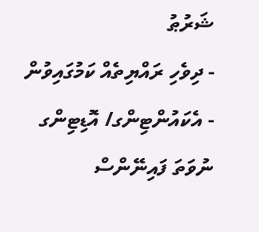ޝަރުޠު
- ދިވެހި ރައްޔިތެއް ކަމުގައިވުން
- އެކައުންޓިންގ/ އޮޑިޓިންގ ނުވަތަ ފައިނޭންސް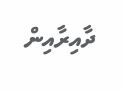ދާއިރާއިން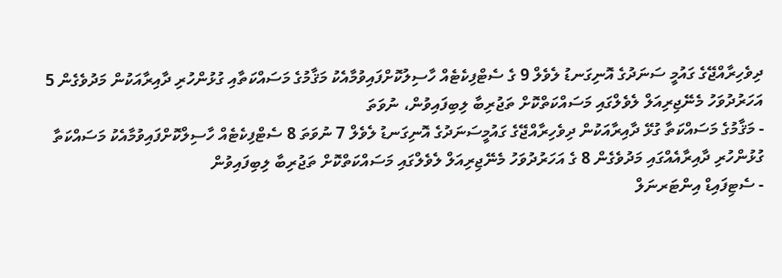ދިވެހިރާއްޖޭގެ ގައުމީ ސަނަދުގެ އޮނިގަނޑު ލެވެލް 9 ގެ ސެޓްފިކެޓެއް ހާސިލުކޮށްފައިވުމާއެކު މަޤާމުގެ މަސައްކަތާއި ގުޅުންހުރި ދާއިރާއަކުން މަދުވެގެން 5 އަހަރުދުވަހު މެނޭޖިރިއަލް ލެވެލްގައި މަސައްކަތްކޮށް ތަޖުރިބާ ލިބިފައިވުން، ނުވަތަ
- މަޤާމުގެ މަސައްކަތާ ގުޅޭ ދާއިރާއަކުން ދިވެހިރާއްޖޭގެ ގައުމީސަނަދުގެ އޮނިގަނޑު ލެވެލް 7 ނުވަތަ 8 ސެޓްފިކެޓެއް ހާސިލްކޮށްފައިވުމާއެކު މަސައްކަތާ ގުޅުންހުރި ދާއިރާއެއްގައި މަދުވެގެން 8 ގެ އަހަރުދުވަހު މެނޭޖިރިއަލް ލެވެލްގައި މަސައްކަތްކޮށް ތަޖުރިބާ ލިބިފައިވުން
- ސެޓިފައިޑް އިންޓަރނަލް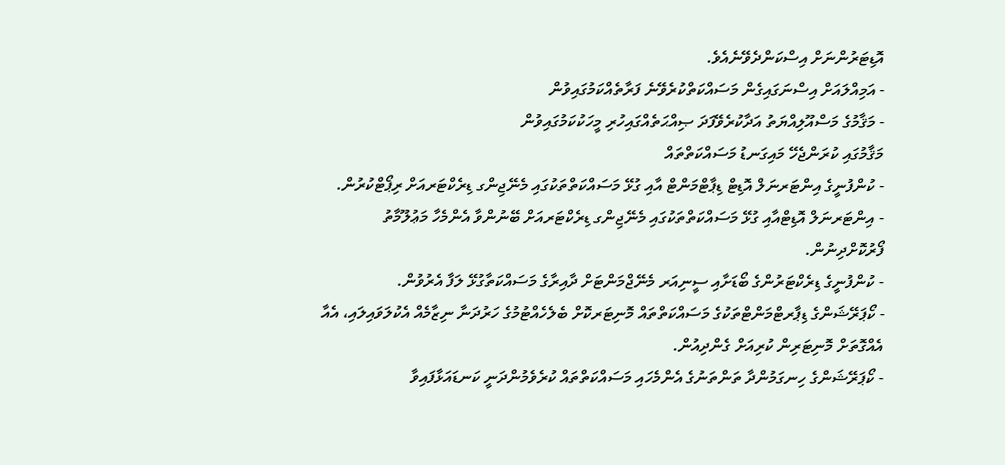އޮޑިޓަރުންނަށް އިސްކަންދެވޭނެއެވެ.
- އަމިއްލައަށް އިސްނަގައިގެން މަސައްކަތްކުރެވޭނެ ފަރާތެއްކަމުގައިވުން
- މަޤާމުގެ މަސްއޫލިއްޔަތު އަދާކުރެވޭފަދަ ޞިއްޙަތެއްގައިހުރި މީހަކުކަމުގައިވުން
މަޤާމުގައި ކުރަންޖެހޭ މައިގަނޑު މަސައްކަތްތައް
- ކުންފުނީގެ އިންޓަރނަލް އޮޑިޓް ޑިޕާޓްމަންޓް އާއި ގުޅޭ މަސައްކަތްތަކުގައި މެނޭޖިންގ ޑިރެކްޓަރއަށް ރިޕޯޓްކުރުން.
- އިންޓަރނަލް އޮޑިޓްއާއި ގުޅޭ މަސައްކަތްތަކުގައި މެނޭޖިންގ ޑިރެކްޓަރއަށް ބޭނުންވާ އެންމެހާ މަޢުލޫމާތު ފޯރުކޮށްދިނުން.
- ކުންފުނީގެ ޑިރެކްޓަރުންގެ ބޯޑަށާއި ސީނިއަރ މެނޭޖްމަންޓަށް ދާއިރާގެ މަސައްކަތާގުޅޭ ލަފާ އެރުވުން.
- ކޯޕަރޭޝަންގެ ޑިޕާރޓްމަންޓްތަކުގެ މަސައްކަތްތައް މޮނިޓަރކޮށް ބެލެހެއްޓުމުގެ ހަރުދަނާ ނިޒާމެއް އެކުލަވައިލައި، އެއާ އެއްގޮތަށް މޮނިޓަރިން ކުރިއަށް ގެންދިއުން.
- ކޯޕަރޭޝަންގެ ހިނގަމުންދާ ތަންތަނުގެ އެންމެހައި މަސައްކަތްތައް ކުރެވެމުންދަނީ ކަނޑައަޅާފައިވާ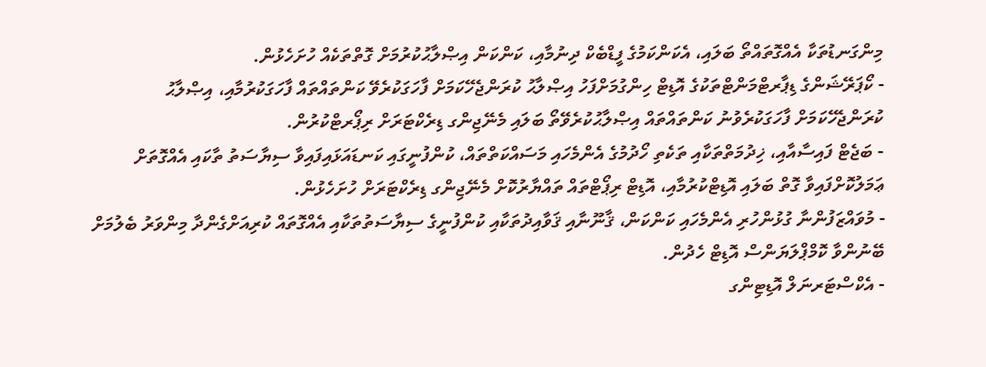މިންގަނޑުތަކާ އެއްގޮތައްތޯ ބަލައި، އެކަންކަމުގެ ފީޑްބެކް ދިނުމާއި، ކަންކަން އިޞްލާޙުކުރުމަށް ގޮތްތަކެއް ހުށަހެޅުން.
- ކޯޕަރޭޝަންގެ ޑިޕާރޓްމަންޓްތަކުގެ އޮޑިޓް ހިންގުމަށްފަހު އިޞްލާޙު ކުރަންޖެހޭކަމަށް ފާހަގަކުރެވޭ ކަންތައްތައް ފާހަގަކުރުމާއި، އިޞްލާޙު ކުރަންޖެހޭކަމަށް ފާހަގަކުރެވުނު ކަންތައްތައް އިޞްލާޙުކުރެވޭތޯ ބަލައި މެނޭޖިންގ ޑިރެކްޓަރަށް ރިޕޯރޓްކުރުން.
- ބަޖެޓް ފައިސާއާއި، ޚިދުމަތްތަކާއި ތަކެތި ހޯދުމުގެ އެންމެހައި މަސައްކަތްތައް، ކުންފުނީގައި ކަނޑައަޅައިފައިވާ ސިޔާސަތު ތާކައި އެއްގޮތަށް ޢަމަލުކޮށްފައިވާ ގޮތް ބަލައި އޮޑިޓްކުރުމާއި، އޮޑިޓް ރިޕޯޓްތައް ތައްޔާރުކޮށް މެނޭޖިންގ ޑިރެކްޓަރަށް ހުށަހެޅުން.
- މުވައްޒަފުންނާ ގުޅުންހުރި އެންމެހައި ކަންކަން، ޤާނޫނާއި ޤަވާއިދުތަކާއި ކުންފުނީގެ ސިޔާސަތުތަކާއި އެއްގޮތައް ކުރިއަށްގެންދާ މިންވަރު ބެލުމަށް ބޭނުންވާ ކޮމްޕްލަޔަންސް އޮޑިޓް ހެދުން.
- އެކްސްޓަރނަލް އޮޑިޓިންގ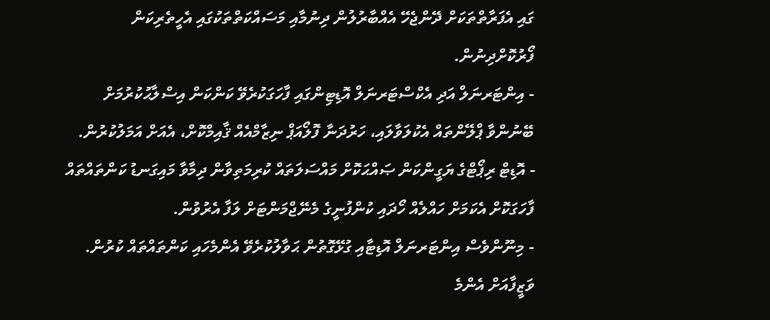ގައި އެފަރާތްތަކަށް ދޭންޖެހޭ އެއްބާރުލުން ދިނުމާއި މަސައްކަތްތަކުގައި އެހީތެރިކަން ފޯރުކޮށްދިނުން.
- އިންޓަރނަލް އަދި އެކްސްޓަރނަލް އޮޑިޓިންގައި ފާހަގަކުރެވޭ ކަންކަން އިސްލާޙުކުރުމަށް ބޭނުންވާ ޕްލޭންތައް އެކުލަވާލައި، ހަރުދަނާ ފޮލޯއަޕް ނިޒާމްއެއް ޤާއިމްކޮށް، އެއަށް އަމަލުކުރުން.
- އޮޑިޓް ރިޕޯޓްގެ ޔަގީންކަން ޞައްޙަކޮށް މައްސަލަތައް ކުރިމަތިވާން ދިމާވާ މައިގަނޑު ކަންތައްތައް ފާހަގަކޮށް އެކަމަށް ހައްލެއް ހޯދައި ކުންފުނީގެ މެނޭޖްމަންޓަށް ލަފާ އެރުވުން.
- މިނޫންވެސް އިންޓަރނަލް އޮޑިޓާއި ގުޅޭގޮތުން ޙަވާލުކުރެވޭ އެންމެހައި ކަންތައްތައް ކުރުން.
ވަޒީފާއަށް އެންމެ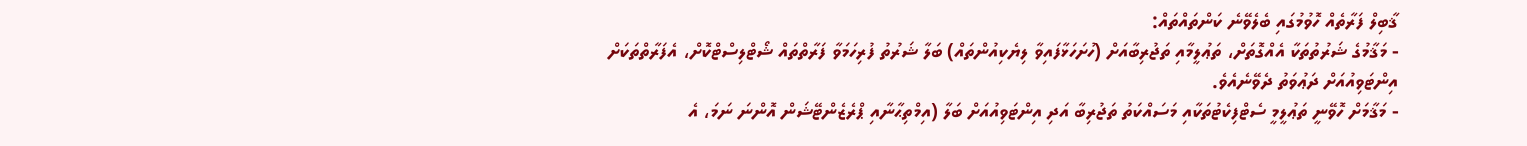ޤާބިލް ފަރާތެއް ހޮވުމުގައި ބެލެވޭނެ ކަންތައްތައް:
- މަޤާމުގެ ޝަރުތުތަކާ އެއްގޮތަށް، ތަޢުލީމާއި ތަޖުރިބާއަށް (ހުށަހަޅާފައިވާ ލިޔެކިއުންތައް) ބަލާ ޝަރުތު ފުރިހަމަވާ ފަރާތްތައް ޝޯޓްލިސްޓްކޮށް، އެފަރާތްތަކަށް އިންޓަވިއުއަށް ދަޢުވަތު ދެވޭނެއެވެ.
- މަޤާމަށް ހޮވޭނީ ތަޢުލީމީ ސެޓްފިކެޓުތަކާއި މަސައްކަތު ތަޖުރިބާ އަދި އިންޓަވިއުއަށް ބަލާ (އިމްތިޙާނާއި ޕްރެޒެންޓޭޝަން އޮންނަ ނަމަ، އެ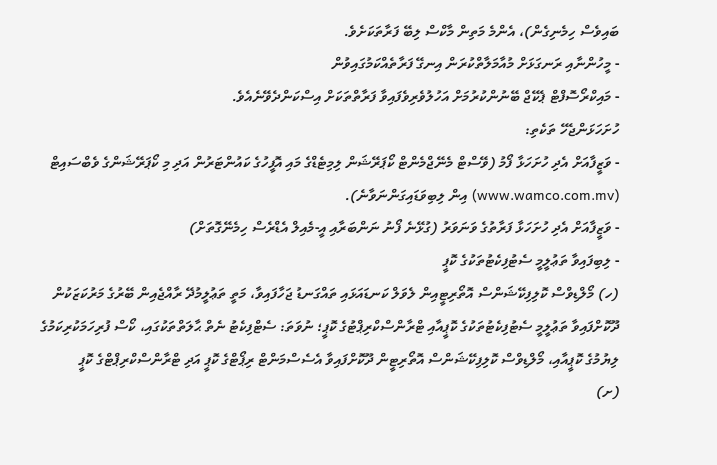ބައިވެސް ހިމެނިގެން)، އެންމެ މަތިން މާކްސް ލިބޭ ފަރާތަކަށެވެ.
- މީހުންނާއި ރަނގަޅަށް މުއާމަލާތްކުރަން އިނގޭ ފަރާތެއްކަމުގައިވުން
- މައިކްރޯސޮފްޓް ޕެކޭޖް ބޭނުންކުރުމަށް އަހުލުވެރިވެފައިވާ ފަރާތްތަކަށް އިސްކަންދެވޭނެއެވެ.
ހުށަހަޅަންޖެހޭ ތަކެތި:
- ވަޒީފާއަށް އެދި ހުށަހަޅާ ފޯމު (ވޭސްޓް މެނޭޖްމެންޓް ކޯޕަރޭޝަން ލިމިޓެޑްގެ މައި އޮފީހުގެ ކައުންޓަރުން އަދި މި ކޯޕަރޭޝަންގެ ވެބްސައިޓް (www.wamco.com.mv) އިން ލިބިވަޑައިގަންނަވާނެ).
- ވަޒީފާއަށް އެދި ހުށަހަޅާ ފަރާތުގެ ވަނަވަރު (ގުޅޭނެ ފޯނު ނަންބަރާއި އީ-މެއިލް އެޑްރެސް ހިމެނޭގޮތަށް)
- ލިބިފައިވާ ތަޢުލީމީ ސެޓުފިކެޓުތަކުގެ ކޮޕީ
(ހ) މޯލްޑިވްސް ކޮލިފިކޭޝަންސް އޮތޯރިޓީއިން ލެވަލް ކަނޑައަޅައި ތައްގަނޑު ޖަހާފައިވާ، މަތީ ތަޢުލީމުދޭ ރާއްޖެއިން ބޭރުގެ މަރުކަޒަކުން ދޫކޮށްފައިވާ ތަޢުލީމީ ސެޓުފިކެޓުތަކުގެ ކޮޕީއާއި ޓްރާންސްކްރިޕްޓުގެ ކޮޕީ؛ ނުވަތަ: ސެޓްފިކެޓު ނެތް ޙާލަތްތަކުގައި، ކޯސް ފުރިހަމަކުރިކަމުގެ ލިޔުމުގެ ކޮޕީއާއި، މޯލްޑިވްސް ކޮލިފިކޭޝަންސް އޮތޯރިޓީން ދޫކޮށްފައިވާ އެސެސްމަންޓް ރިޕޯޓްގެ ކޮޕީ އަދި ޓްރާންސްކްރިޕްޓްގެ ކޮޕީ
(ށ)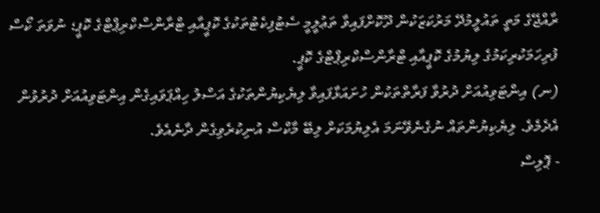ރާއްޖޭގެ މަތީ ތައުލީމުދޭ މަރުކަޒަކުން ދޫކޮށްފައިވާ ތަޢުލީމީ ސެޓުފިކެޓުތަކުގެ ކޮޕީއާއި ޓްރާންސްކްރިޕްޓްގެ ކޮޕީ؛ ނުވަތަ ކޯސް ފުރިހަމަކުރިކަމުގެ ލިޔުމުގެ ކޮޕީއާއި ޓްރާންސްކްރިޕްޓްގެ ކޮޕީ.
(ނ) އިންޓަވިއުއަށް ދުރުވާ ފަރާތްތަކުން ހުށައަޅާފައިވާ ލިޔެކިޔުންތަކުގެ އަސްލު ހިއްޕަވައިގެން އިންޓަވިއުއަށް ދުރުވުން އެދެމެވެ. ލިޔެކިޔުންތައް ނުގެނެވޭނަމަ އެލިޔުމަކަށް ލިބޭ މާކްސް އުނިކުރެވިގެން ދާނެއެވެ.
- ޕޮލިސް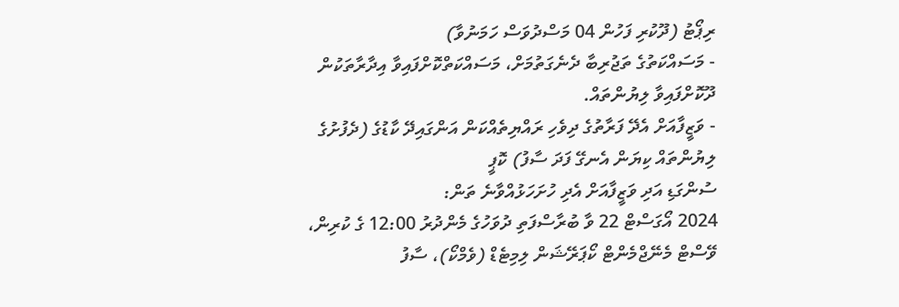ރިޕޯޓު (ދޫކުރި ފަހުން 04 މަސްދުވަސް ހަމަނުވާ)
- މަސައްކަތުގެ ތަޖުރިބާ ދެނެގަތުމަށް، މަސައްކަތްކޮށްފައިވާ އިދާރާތަކުން ދޫކޮށްފައިވާ ލިޔުންތައް.
- ވަޒީފާއަށް އެދޭ ފަރާތުގެ ދިވެހި ރައްޔިތެއްކަން އަންގައިދޭ ކާޑުގެ (ދެފުށުގެ ލިޔުންތައް ކިޔަން އެނގޭ ފަދަ ސާފު) ކޮޕީ
ސުންގަޑި އަދި ވަޒީފާއަށް އެދި ހުށަހަޅުއްވާނެ ތަން:
2024 އޯގަސްޓް 22 ވާ ބުރާސްފަތި ދުވަހުގެ މެންދުރު 12:00 ގެ ކުރިން، ވޭސްޓް މެނޭޖްމެންޓް ކޯޕަރޭޝަން ލިމިޓެޑް (ވެމްކޯ)، ސާފު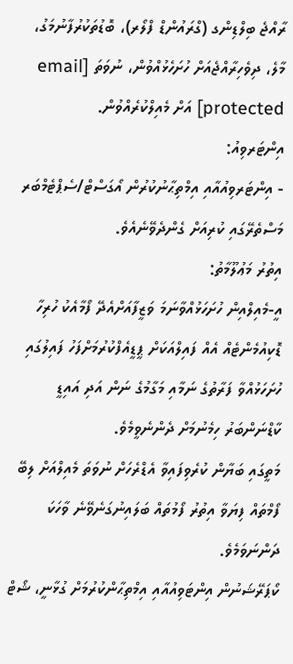ރާއްޖެ ބިލްޑިންގ (ގްރައުންޑް ފްލޯރ)، ބޮޑުތަކުރުފާނުމަގު، މާލެ، ދިވެހިރާއްޖެއަށް ހުށަހެޅުއްވުން، ނުވަތަ [email protected] އަށް މެއިލްކުރެއްވުން.
އިންޓަރވިއު:
- އިންޓަރވިއުއާއި އިމްތިޙާނުކުރުން އޯގަސްޓް/ސެޕްޓެމްބަރ މަސްތެރޭގައި ކުރިއަށް ގެންދެވޭނެއެވެ.
އިތުރު މަޢުލޫމާތު:
އީ-މެއިލްއިން ހުށަހަޅުއްވާނަމަ ވަޒީފާއަށްއެދޭ ފޯމާއެކު ހުރިހާ ޑޮކިއުމެންޓެއް އެއް ފައިލްއަކަށް ޕީޑީއެފްކުރުމަށްފަހު ފައިލުގައި ހުށަހަޅުއްވާ ފަރާތުގެ ނަމާއި މަގާމުގެ ނަން އަދި އައިޑީ ކާޑްނަންބަރު ހިމެނުމަށް ދެންނެވީމެވެ.
މަތީގައި ބަޔާން ކުރެވިފައިވާ އެޑްރެހަށް ނުވަތަ މެއިލްއަށް ލިބޭ ފޯމްތައް ފިޔަވާ އިތުރު ފޯމުތައް ބަލައިނުގަނެވޭނެ ވާހަކަ ދަންނަވަމެވެ.
ކޯޕަރޭޝަނުން އިންޓަވިއުއާއި އިމްތިޙާންކުރުމަށް ގުޅާނީ، ޝޯޓް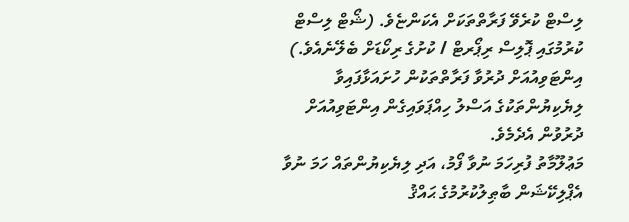ލިސްޓް ކުރެވޭ ފަރާތްތަކަށް އެކަންޏެވެ. (ޝޯޓް ލިސްޓް ކުރުމުގައި ޕޮލިސް ރިޕޯރޓް / ކުށުގެ ރިކޯޑަށް ބެލޭނެއެވެ.)
އިންޓަވިއުއަށް ދުރުވާ ފަރާތްތަކުން ހުށައަޅާފައިވާ ލިޔެކިޔުންތަކުގެ އަސްލު ހިއްޕަވައިގެން އިންޓަވިއުއަށް ދުރުވުން އެދެމެވެ.
މަޢުލޫމާތު ފުރިހަމަ ނުވާ ފޯމު، އަދި ލިޔެކިޔުންތައް ހަމަ ނުވާ އެޕްލިކޭޝަން ބާޠިލުކުރުމުގެ ޙައްޤު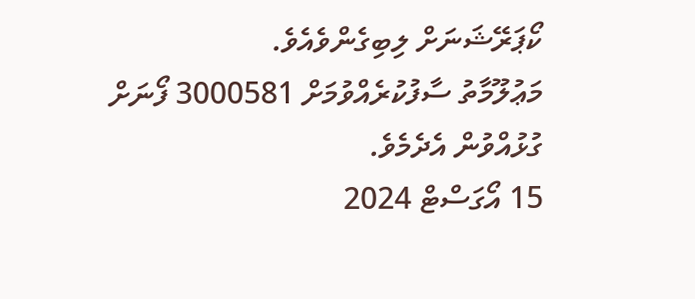ކޯޕަރޭޝަނަށް ލިބިގެންވެއެވެ.
މަޢުލޫމާތު ސާފުކުރެއްވުމަށް 3000581 ފޯނަށް ގުޅުއްވުން އެދެމެވެ.
15 އޯގަސްޓް 2024